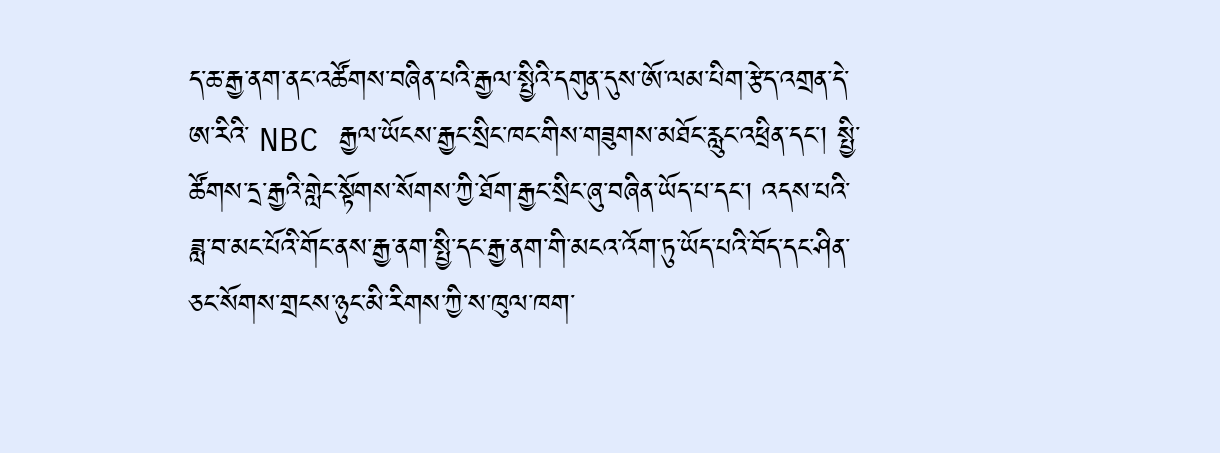ད་ཆ་རྒྱ་ནག་ནང་འཚོགས་བཞིན་པའི་རྒྱལ་སྤྱིའི་དགུན་དུས་ཨོ་ལམ་པིག་རྩེད་འགྲན་དེ་ཨ་རིའི་ NBC རྒྱལ་ཡོངས་རྒྱང་སྲིང་ཁང་གིས་གཟུགས་མཐོང་རླུང་འཕྲིན་དང་། སྤྱི་ཚོགས་དྲ་རྒྱའི་གླེང་སྟོགས་སོགས་ཀྱི་ཐོག་རྒྱང་སྲིང་ཞུ་བཞིན་ཡོད་པ་དང་། འདས་པའི་ཟླ་བ་མང་པོའི་གོང་ནས་རྒྱ་ནག་སྤྱི་དང་རྒྱ་ནག་གི་མངའ་འོག་ཏུ་ཡོད་པའི་བོད་དང་ཤིན་ཅང་སོགས་གྲངས་ཉུང་མི་རིགས་ཀྱི་ས་ཁུལ་ཁག་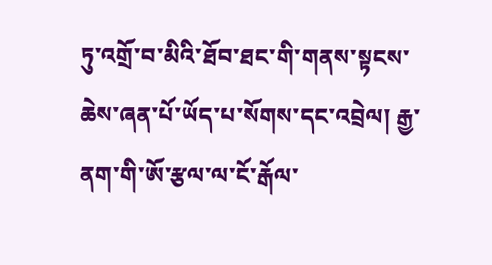ཏུ་འགྲོ་བ་མིའི་ཐོབ་ཐང་གི་གནས་སྟངས་ཆེས་ཞན་པོ་ཡོད་པ་སོགས་དང་འབྲེལ། རྒྱ་ནག་གི་ཨོ་རྩལ་ལ་ངོ་རྒོལ་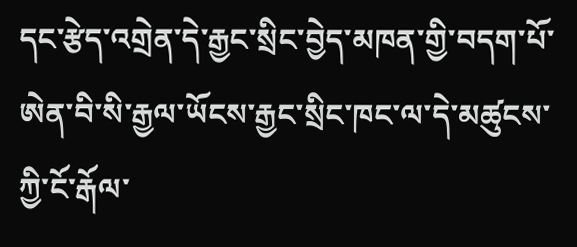དང་རྩེད་འགྲེན་དེ་རྒྱང་སྲིང་བྱེད་མཁན་གྱི་བདག་པོ་ཨེན་བི་སི་རྒྱལ་ཡོངས་རྒྱང་སྲིང་ཁང་ལ་དེ་མཚུངས་ཀྱི་ངོ་རྒོལ་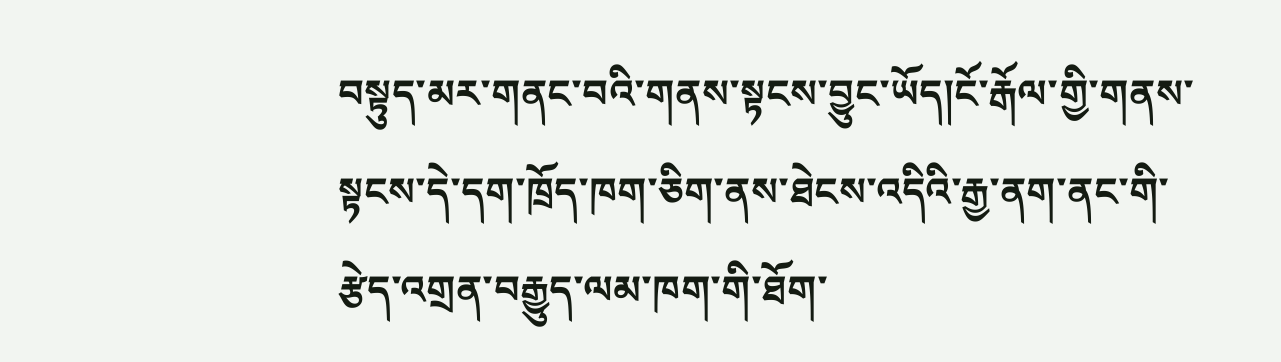བསྟུད་མར་གནང་བའི་གནས་སྟངས་བྱུང་ཡོད།ངོ་རྒོལ་གྱི་གནས་སྟངས་དེ་དག་ཁྲོད་ཁག་ཅིག་ནས་ཐེངས་འདིའི་རྒྱ་ནག་ནང་གི་རྩེད་འགྲན་བརྒྱུད་ལམ་ཁག་གི་ཐོག་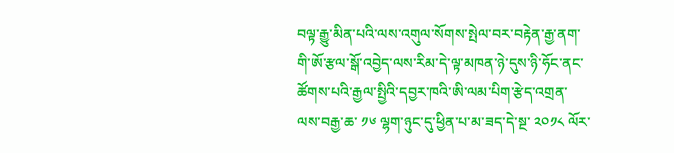བལྟ་རྒྱུ་མིན་པའི་ལས་འགུལ་སོགས་སྤེལ་བར་བརྟེན་རྒྱ་ནག་གི་ཨོ་རྩལ་སྒོ་འབྱེད་ལས་རིམ་དེ་ལྟ་མཁན་ཉེ་དུས་ཉི་ཧོང་ནང་ཚོགས་པའི་རྒྱལ་སྤྱིའི་དབྱར་ཁའི་ཨི་ལམ་པིག་རྩེད་འགྲན་ལས་བརྒྱ་ཆ་ ༡༦ ལྷག་ཉུང་དུ་ཕྱིན་པ་མ་ཟད་དེ་སྔ་ ༢༠༡༨ ལོར་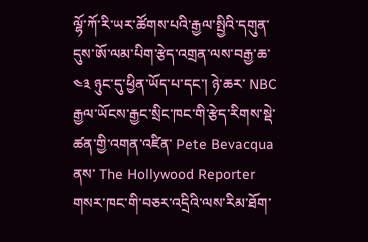ལྷོ་ཀོ་རི་ཡར་ཚོགས་པའི་རྒྱལ་སྤྱིའི་དགུན་དུས་ཨོ་ལམ་པིག་རྩེད་འགྲན་ལས་བརྒྱ་ཆ་ ༤༣ ཉུང་དུ་ཕྱིན་ཡོད་པ་དང་། ཉེ་ཆར་ NBC རྒྱལ་ཡོངས་རྒྱང་སྲིང་ཁང་གི་རྩེད་རིགས་སྡེ་ཚན་གྱི་འགན་འཛིན་ Pete Bevacqua ནས་ The Hollywood Reporter གསར་ཁང་གི་བཅར་འདྲིའི་ལས་རིམ་ཐོག་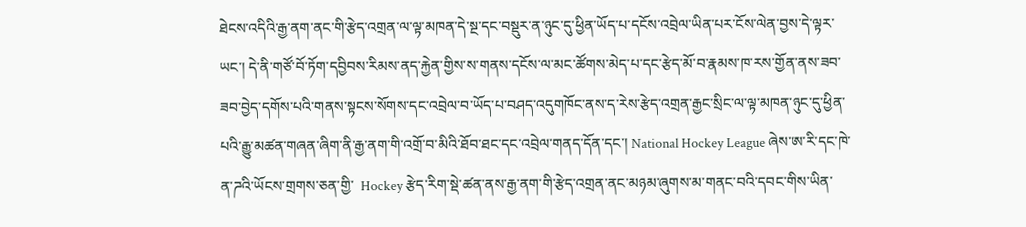ཐེངས་འདིའི་རྒྱ་ནག་ནང་གི་རྩེད་འགྲན་ལ་ལྟ་མཁན་དེ་སྔ་དང་བསྡུར་ན་ཉུང་དུ་ཕྱིན་ཡོད་པ་དངོས་འབྲེལ་ཡིན་པར་ངོས་ལེན་བྱས་དེ་ལྟར་ཡང་། དེ་ནི་གཙོ་བོ་ཏོག་དབྱིབས་རིམས་ནད་རྐྱེན་གྱིས་ས་གནས་དངོས་ལ་མང་ཚོགས་མེད་པ་དང་རྩེད་མོ་བ་རྣམས་ཁ་རས་གྱོན་ནས་ཟབ་ཟབ་བྱེད་དགོས་པའི་གནས་སྟངས་སོགས་དང་འབྲེལ་བ་ཡོད་པ་བཤད་འདུགཁོང་ནས་ད་རེས་རྩེད་འགྲན་རྒྱང་སྲིང་ལ་ལྟ་མཁན་ཉུང་དུ་ཕྱིན་པའི་རྒྱུ་མཚན་གཞན་ཞིག་ནི་རྒྱ་ནག་གི་འགྲོ་བ་མིའི་ཐོབ་ཐང་དང་འབྲེལ་གནད་དོན་དང་། National Hockey League ཞེས་ཨ་རི་དང་ཁེ་ན་ཌའི་ཡོངས་གྲགས་ཅན་གྱི་  Hockey རྩེད་རིག་སྡེ་ཚན་ནས་རྒྱ་ནག་གི་རྩེད་འགྲན་ནང་མཉམ་ཞུགས་མ་གནང་བའི་དབང་གིས་ཡིན་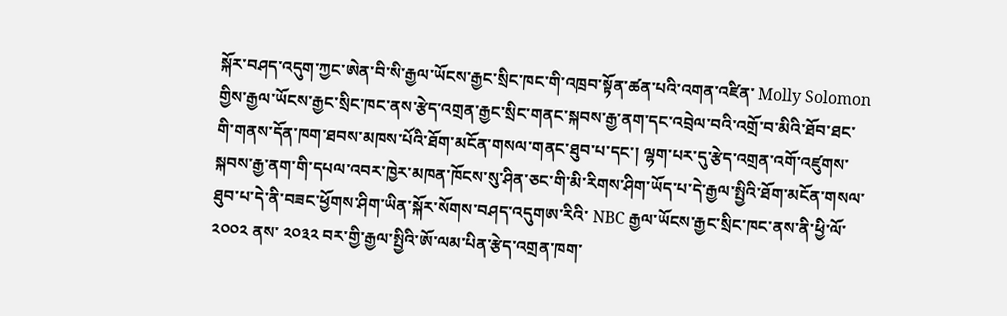སྐོར་བཤད་འདུག་ཀྱང་ཨེན་བི་སི་རྒྱལ་ཡོངས་རྒྱང་སྲིང་ཁང་གི་འཁྲབ་སྟོན་ཚན་པའི་འགན་འཛིན་ Molly Solomon གྱིས་རྒྱལ་ཡོངས་རྒྱང་སྲིང་ཁང་ནས་རྩེད་འགྲན་རྒྱང་སྲིང་གནང་སྐབས་རྒྱ་ནག་དང་འབྲེལ་བའི་འགྲོ་བ་མིའི་ཐོབ་ཐང་གི་གནས་དོན་ཁག་ཐབས་མཁས་པོའི་ཐོག་མངོན་གསལ་གནང་ཐུབ་པ་དང་། ལྷག་པར་དུ་རྩེད་འགྲན་འགོ་འཛུགས་སྐབས་རྒྱ་ནག་གི་དཔལ་འབར་ཁྱེར་མཁན་ཁོངས་སུ་ཤིན་ཅང་གི་མི་རིགས་ཤིག་ཡོད་པ་དེ་རྒྱལ་སྤྱིའི་ཐོག་མངོན་གསལ་ཐུབ་པ་དེ་ནི་བཟང་ཕྱོགས་ཤིག་ཡིན་སྐོར་སོགས་བཤད་འདུགཨ་རིའི་ NBC རྒྱལ་ཡོངས་རྒྱང་སྲིང་ཁང་ནས་ནི་ཕྱི་ལོ་ ༢༠༠༢ ནས་ ༢༠༣༢ བར་གྱི་རྒྱལ་སྤྱིའི་ཨོ་ལམ་པིན་རྩེད་འགྲན་ཁག་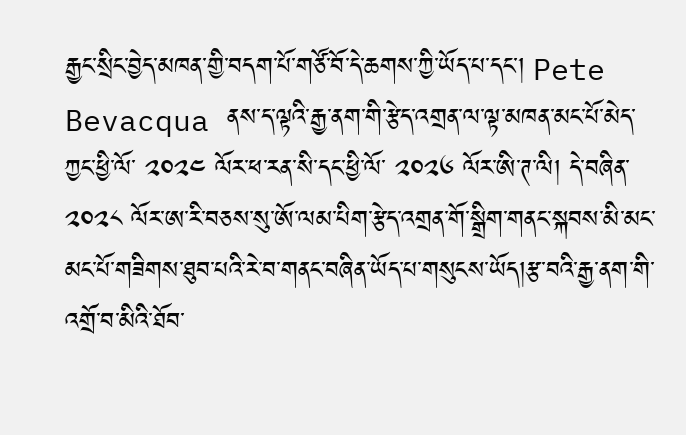རྒྱང་སྲིང་བྱེད་མཁན་གྱི་བདག་པོ་གཙོ་བོ་དེ་ཆགས་ཀྱི་ཡོད་པ་དང་། Pete Bevacqua ནས་ད་ལྟའི་རྒྱ་ནག་གི་རྩེད་འགྲན་ལ་ལྟ་མཁན་མང་པོ་མེད་ཀྱང་ཕྱི་ལོ་ ༢༠༢༤ ལོར་ཕ་རན་སི་དང་ཕྱི་ལོ་ ༢༠༢༦ ལོར་ཨི་ཊ་ལི། དེ་བཞིན་ ༢༠༢༨ ལོར་ཨ་རི་བཅས་སུ་ཨོ་ལམ་པིག་རྩེད་འགྲན་གོ་སྒྲིག་གནང་སྐབས་མི་མང་མང་པོ་གཟིགས་ཐུབ་པའི་རེ་བ་གནང་བཞིན་ཡོད་པ་གསུངས་ཡོད།རྩ་བའི་རྒྱ་ནག་གི་འགྲོ་བ་མིའི་ཐོབ་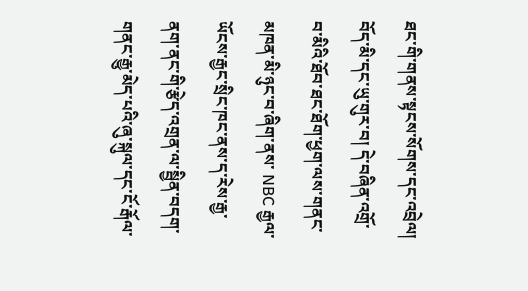ཐང་གི་གནས་སྟངས་སོགས་དང་འབྲེལ། བོད་མི་དང་ཡུ་གུར་བ། དེ་བཞིན་འགྲོ་བ་མིའི་ཐོབ་ཐང་ཐོག་ཕྱག་ལས་གནང་མཁན་མི་ཉུང་བ་ཞིག་ནས་ NBC རྒྱལ་ཡོངས་རྒྱང་སྲིང་ཁང་ནས་ད་རེས་རྒྱ་ནག་ནང་གི་རྩེད་འགྲན་ལ་སྦྱིན་བདག་གནང་རྒྱུ་མེད་པའི་ཞུ་སྐུལ་དང་ངོ་རྒོལ་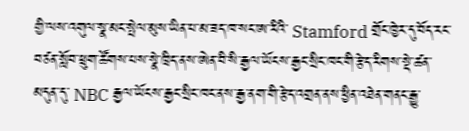གྱི་ལས་འགུལ་སྣ་མང་སྤེལ་མུས་ཡིན་པ་མ་ཟད་ཁ་སང་ཨ་རིའི་ Stamford གྲོང་ཁྱེར་དུ་བོད་རང་བཙན་སློབ་ཕྲུག་ཚོགས་པས་སྣེ་ཁྲིད་ནས་ཨེན་བི་སི་རྒྱལ་ཡོངས་རྒྱང་སྲིང་ཁང་གི་རྩེད་རིགས་སྡེ་ཚན་མདུན་དུ་ NBC རྒྱལ་ཡོངས་རྒྱང་སྲིང་ཁང་ནས་རྒྱ་ནག་གི་རྩེད་འགྲན་ནས་ཕྱིན་འཐེན་གནང་རྒྱུ་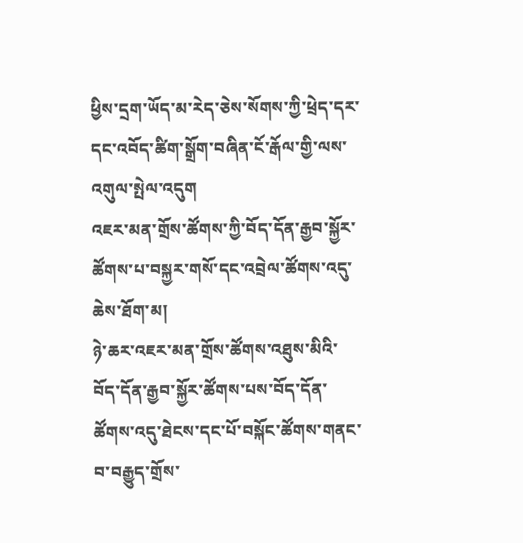ཕྱིས་དྲག་ཡོད་མ་རེད་ཅེས་སོགས་ཀྱི་ཕྲེད་དར་དང་འབོད་ཚིག་སྒྲོག་བཞིན་ངོ་རྒོལ་གྱི་ལས་འགུལ་སྤེལ་འདུག
འཇར་མན་གྲོས་ཚོགས་ཀྱི་བོད་དོན་རྒྱབ་སྐྱོར་ཚོགས་པ་བསྐྱར་གསོ་དང་འབྲེལ་ཚོགས་འདུ་ཆེས་ཐོག་མ།
ཉེ་ཆར་འཇར་མན་གྲོས་ཚོགས་འཐུས་མིའི་བོད་དོན་རྒྱབ་སྐྱོར་ཚོགས་པས་བོད་དོན་ཚོགས་འདུ་ཐེངས་དང་པོ་བསྐོང་ཚོགས་གནང་བ་བརྒྱུད་གྲོས་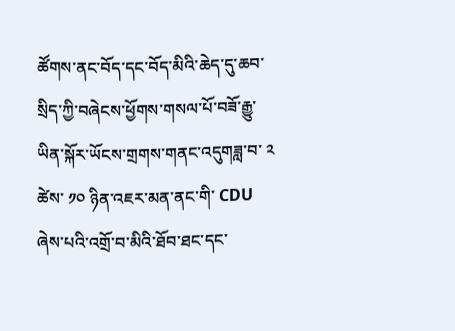ཚོགས་ནང་བོད་དང་བོད་མིའི་ཆེད་དུ་ཆབ་སྲིད་ཀྱི་བཞེངས་ཕྱོགས་གསལ་པོ་བཟོ་རྒྱུ་ཡིན་སྐོར་ཡོངས་གྲགས་གནང་འདུགཟླ་བ་ ༢ ཚེས་ ༡༠ ཉིན་འཇར་མན་ནང་གི་ CDU ཞེས་པའི་འགྲོ་བ་མིའི་ཐོབ་ཐང་དང་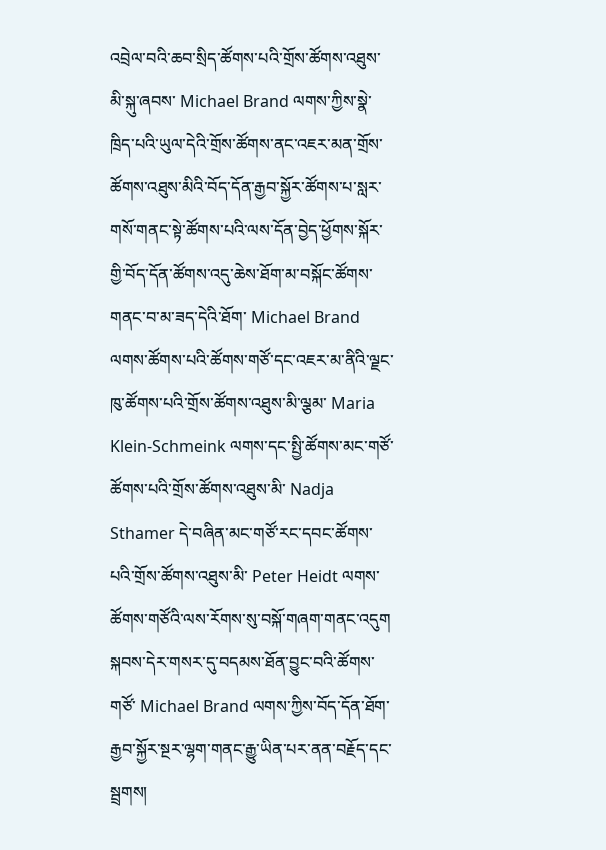འབྲེལ་བའི་ཆབ་སྲིད་ཚོགས་པའི་གྲོས་ཚོགས་འཐུས་མི་སྐུ་ཞབས་ Michael Brand ལགས་ཀྱིས་སྣེ་ཁྲིད་པའི་ཡུལ་དེའི་གྲོས་ཚོགས་ནང་འཇར་མན་གྲོས་ཚོགས་འཐུས་མིའི་བོད་དོན་རྒྱབ་སྐྱོར་ཚོགས་པ་སླར་གསོ་གནང་སྟེ་ཚོགས་པའི་ལས་དོན་བྱེད་ཕྱོགས་སྐོར་གྱི་བོད་དོན་ཚོགས་འདུ་ཆེས་ཐོག་མ་བསྐོང་ཚོགས་གནང་བ་མ་ཟད་དེའི་ཐོག་ Michael Brand ལགས་ཚོགས་པའི་ཚོགས་གཙོ་དང་འཇར་མ་ནིའི་ལྗང་ཁུ་ཚོགས་པའི་གྲོས་ཚོགས་འཐུས་མི་ལྕམ་ Maria Klein-Schmeink ལགས་དང་སྤྱི་ཚོགས་མང་གཙོ་ཚོགས་པའི་གྲོས་ཚོགས་འཐུས་མི་ Nadja Sthamer དེ་བཞིན་མང་གཙོ་རང་དབང་ཚོགས་པའི་གྲོས་ཚོགས་འཐུས་མི་ Peter Heidt ལགས་ཚོགས་གཙོའི་ལས་རོགས་སུ་བསྐོ་གཞག་གནང་འདུག སྐབས་དེར་གསར་དུ་བདམས་ཐོན་བྱུང་བའི་ཚོགས་གཙོ་ Michael Brand ལགས་ཀྱིས་བོད་དོན་ཐོག་རྒྱབ་སྐྱོར་སྔར་ལྷག་གནང་རྒྱུ་ཡིན་པར་ནན་བརྗོད་དང་སྦྲགས།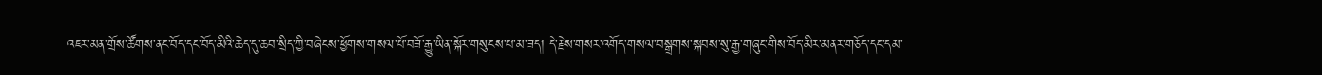འཇར་མན་གྲོས་ཚོགས་ནང་བོད་དང་བོད་མིའི་ཆེད་དུ་ཆབ་སྲིད་ཀྱི་བཞེངས་ཕྱོགས་གསལ་པོ་བཟོ་རྒྱུ་ཡིན་སྐོར་གསུངས་པ་མ་ཟད། དེ་རྗེས་གསར་འགོད་གསལ་བསྒྲགས་སྐབས་སུ་རྒྱ་གཞུང་གིས་བོད་མིར་མནར་གཅོད་དང་དམ་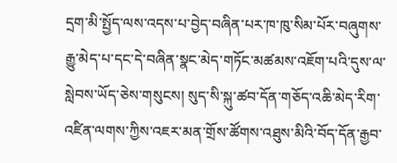དྲག་མི་སྤྱོད་ལས་འདས་པ་བྱེད་བཞིན་པར་ཁ་ཁུ་སིམ་པོར་བཞུགས་རྒྱུ་མེད་པ་དང་དེ་བཞིན་སྣང་མེད་གཏོང་མཚམས་འཇོག་པའི་དུས་ལ་སླེབས་ཡོད་ཅེས་གསུངས། སུད་སི་སྐུ་ཚབ་དོན་གཅོད་འཆི་མེད་རིག་འཛིན་ལགས་ཀྱིས་འཇར་མན་གྲོས་ཚོགས་འཐུས་མིའི་བོད་དོན་རྒྱབ་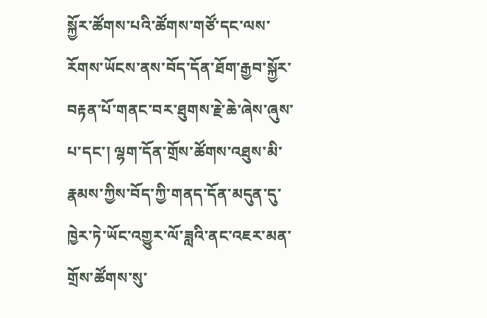སྐྱོར་ཚོགས་པའི་ཚོགས་གཙོ་དང་ལས་རོགས་ཡོངས་ནས་བོད་དོན་ཐོག་རྒྱབ་སྐྱོར་བརྟན་པོ་གནང་བར་ཐུགས་རྗེ་ཆེ་ཞེས་ཞུས་པ་དང་། ལྷག་དོན་གྲོས་ཚོགས་འཐུས་མི་རྣམས་ཀྱིས་བོད་ཀྱི་གནད་དོན་མདུན་དུ་ཁྱེར་ཏེ་ཡོང་འགྱུར་ལོ་ཟླའི་ནང་འཇར་མན་གྲོས་ཚོགས་སུ་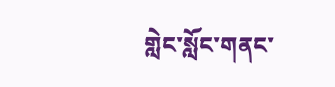གླེང་སློང་གནང་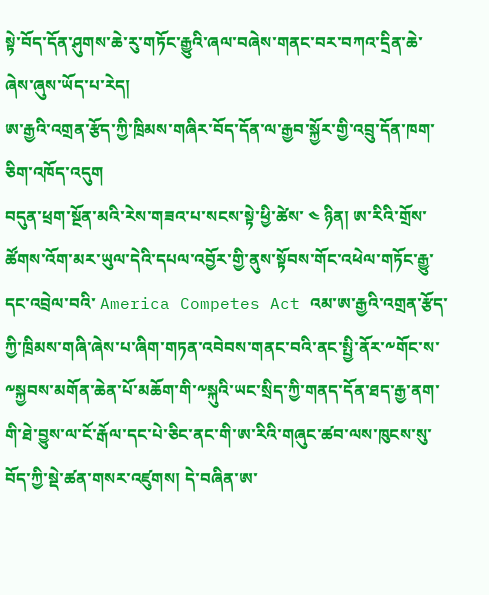སྟེ་བོད་དོན་ཤུགས་ཆེ་རུ་གཏོང་རྒྱུའི་ཞལ་བཞེས་གནང་བར་བཀའ་དྲིན་ཆེ་ཞེས་ཞུས་ཡོད་པ་རེད།
ཨ་རྒྱའི་འགྲན་རྩོད་ཀྱི་ཁྲིམས་གཞིར་བོད་དོན་ལ་རྒྱབ་སྐྱོར་གྱི་འབྲུ་དོན་ཁག་ཅིག་འཁོད་འདུག
བདུན་ཕྲག་སྔོན་མའི་རེས་གཟའ་པ་སངས་སྟེ་ཕྱི་ཚེས་ ༤ ཉིན། ཨ་རིའི་གྲོས་ཚོགས་འོག་མར་ཡུལ་དེའི་དཔལ་འབྱོར་གྱི་ནུས་སྟོབས་གོང་འཕེལ་གཏོང་རྒྱུ་དང་འབྲེལ་བའི་ America Competes Act འམ་ཨ་རྒྱའི་འགྲན་རྩོད་ཀྱི་ཁྲིམས་གཞི་ཞེས་པ་ཞིག་གཏན་འབེབས་གནང་བའི་ནང་སྤྱི་ནོར་༸གོང་ས་༸སྐྱབས་མགོན་ཆེན་པོ་མཆོག་གི་༸སྐུའི་ཡང་སྲིད་ཀྱི་གནད་དོན་ཐད་རྒྱ་ནག་གི་ཐེ་བྱུས་ལ་ངོ་རྒོལ་དང་པེ་ཅིང་ནང་གི་ཨ་རིའི་གཞུང་ཚབ་ལས་ཁུངས་སུ་བོད་ཀྱི་སྡེ་ཚན་གསར་འཛུགས། དེ་བཞིན་ཨ་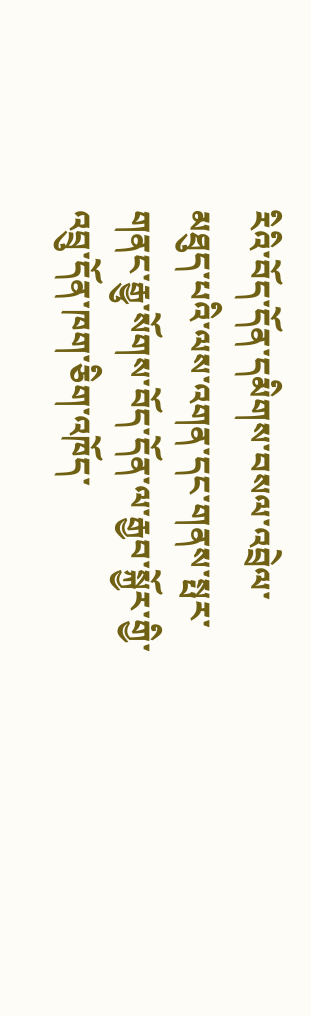རིའི་བོད་དོན་དམིགས་བསལ་འབྲེལ་མཐུད་པའི་ལས་འགན་དང་གནས་སྤར་གནང་རྒྱུ་སོགས་བོད་དོན་ལ་རྒྱབ་སྐྱོར་གྱི་འབྲུ་དོན་ཁག་ཅིག་འཁོད་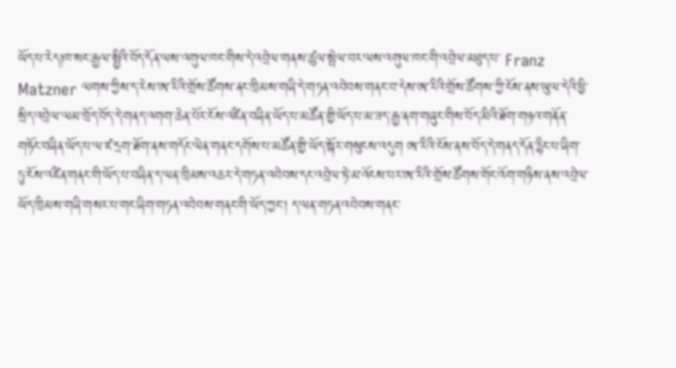ཡོད་པ་རེད།ཁ་སང་རྒྱལ་སྤྱིའི་བོད་དོན་ལས་འགུལ་ཁང་གིས་དེ་འབྲེལ་གནས་ཚུལ་སྤེལ་བར་ལས་འགུལ་ཁང་གི་འབྲེལ་མཐུད་པ་ Franz Matzner ལགས་ཀྱིས་ད་རེས་ཨ་རིའི་གྲོས་ཚོགས་ནང་ཁྲིམས་གཞི་དེ་གཏན་འབེབས་གནང་བ་དེས་ཨ་རིའི་གྲོས་ཚོགས་ཀྱི་ངོས་ནས་ཡུལ་དེའི་ཕྱི་སྲིད་འབྲེལ་ལམ་ཁྲོད་བོད་དེ་གནད་འགག་ཆེན་པོར་ངོས་འཛིན་བཞིན་ཡོད་པ་མཚོན་གྱི་ཡོད་པ་མ་ཟད་རྒྱ་ནག་གཞུང་གིས་བོད་མིའི་ཐོག་གཉའ་གནོན་གཏོང་བཞིན་ཡོད་པ་ལ་ཛ་དྲག་ཐོག་ནས་གདོང་ལེན་གནང་དགོས་པ་མཚོན་གྱི་ཡོད་སྐོར་གསུངས་འདུག ཨ་རིའི་ངོས་ནས་བོད་དེ་གནད་དོན་རྙིང་པ་ཞིག་ཏུ་ངོས་འཛིན་གནང་གི་ཡོད་པ་བཞིན་ད་ལན་ཁྲིམས་འཆར་དེ་གཏན་འབེབས་དང་འབྲེལ་ཏེ་མ་འོངས་པར་ཨ་རིའི་གྲོས་ཚོགས་གོང་འོག་གཉིས་ནས་འབྲེལ་ཡོད་ཁྲིམས་གཞི་གསར་པ་གང་ཞིག་གཏན་འབེབས་གནང་གི་ཡོད་ཀྱང་། ད་ལན་གཏན་འབེབས་གནང་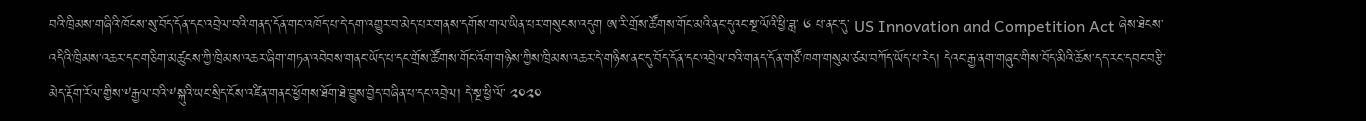བའི་ཁྲིམས་གཞིའི་ཁོངས་སུ་བོད་དོན་དང་འབྲེལ་བའི་གནད་དོན་གང་འཁོད་པ་དེ་དག་འགྱུར་བ་མེད་པར་གནས་དགོས་གལ་ཡིན་པར་གསུངས་འདུག ཨ་རི་གྲོས་ཚོགས་གོང་མའི་ནང་དུའང་སྔ་ལོའི་ཕྱི་ཟླ་ ༦ པ་ནང་དུ་ US Innovation and Competition Act ཞེས་ཐེངས་འདིའི་ཁྲིམས་འཆར་དང་གཅིག་མཚུངས་ཀྱི་ཁྲིམས་འཆར་ཞིག་གཏན་འབེབས་གནང་ཡོད་པ་དང་གྲོས་ཚོགས་གོང་འོག་གཉིས་ཀྱིས་ཁྲིམས་འཆར་དེ་གཉིས་ནང་དུ་བོད་དོན་དང་འབྲེལ་བའི་གནད་དོན་གཙོ་ཁག་གསུམ་ཙམ་བཀོད་ཡོད་པ་རེད། དེའང་རྒྱ་ནག་གཞུང་གིས་བོད་མིའི་ཆོས་དད་རང་དབང་བརྩི་མེད་རྡོག་རོལ་གྱིས་༸རྒྱལ་བའི་༸སྐུའི་ཡང་སྲིད་ངོས་འཛིན་གནང་ཕྱོགས་ཐོག་ཐེ་བྱུས་བྱེད་བཞིན་པ་དང་འབྲེལ། དེ་སྔ་ཕྱི་ལོ་ ༢༠༢༠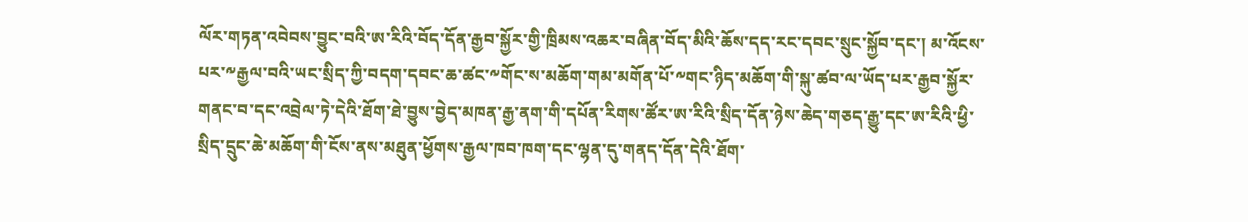ལོར་གཏན་འབེབས་བྱུང་བའི་ཨ་རིའི་བོད་དོན་རྒྱབ་སྐྱོར་གྱི་ཁྲིམས་འཆར་བཞིན་བོད་མིའི་ཆོས་དད་རང་དབང་སྲུང་སྐྱོབ་དང་། མ་འོངས་པར་༸རྒྱལ་བའི་ཡང་སྲིད་ཀྱི་བདག་དབང་ཆ་ཚང་༸གོང་ས་མཆོག་གམ་མགོན་པོ་༸གང་ཉིད་མཆོག་གི་སྐུ་ཚབ་ལ་ཡོད་པར་རྒྱབ་སྐྱོར་གནང་བ་དང་འབྲེལ་ཏེ་དེའི་ཐོག་ཐེ་བྱུས་བྱེད་མཁན་རྒྱ་ནག་གི་དཔོན་རིགས་ཚོར་ཨ་རིའི་སྲིད་དོན་ཉེས་ཆེད་གཅད་རྒྱུ་དང་ཨ་རིའི་ཕྱི་སྲིད་དྲུང་ཆེ་མཆོག་གི་ངོས་ནས་མཐུན་ཕྱོགས་རྒྱལ་ཁབ་ཁག་དང་ལྷན་དུ་གནད་དོན་དེའི་ཐོག་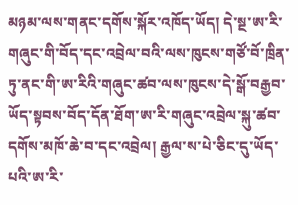མཉམ་ལས་གནང་དགོས་སྐོར་འཁོད་ཡོད། དེ་སྔ་ཨ་རི་གཞུང་གི་བོད་དང་འབྲེལ་བའི་ལས་ཁུངས་གཙོ་བོ་ཁྲིན་ཏུ་ནང་གི་ཨ་རིའི་གཞུང་ཚབ་ལས་ཁུངས་དེ་སྒོ་བརྒྱབ་ཡོད་སྟབས་བོད་དོན་ཐོག་ཨ་རི་གཞུང་འབྲེལ་སྐུ་ཚབ་དགོས་མཁོ་ཆེ་བ་དང་འབྲེལ། རྒྱལ་ས་པེ་ཅིང་དུ་ཡོད་པའི་ཨ་རི་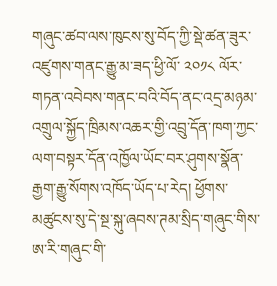གཞུང་ཚབ་ལས་ཁུངས་སུ་བོད་ཀྱི་སྡེ་ཚན་ཟུར་འཛུགས་གནང་རྒྱུ་མ་ཟད་ཕྱི་ལོ་ ༢༠༡༨ ལོར་གཏན་འབེབས་གནང་བའི་བོད་ནང་འདྲ་མཉམ་འགྲུལ་སྐྱོད་ཁྲིམས་འཆར་གྱི་འབྲུ་དོན་ཁག་ཀྱང་ལག་བསྟར་དོན་འཁྱོལ་ཡོང་བར་ཤུགས་སྣོན་རྒྱག་རྒྱུ་སོགས་འཁོད་ཡོད་པ་རེད། ཕྱོགས་མཚུངས་སུ་དེ་སྔ་སྐུ་ཞབས་ཊམ་སྲིད་གཞུང་གིས་ཨ་རི་གཞུང་གི་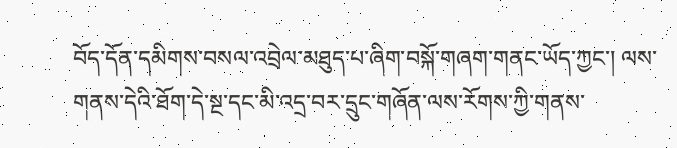བོད་དོན་དམིགས་བསལ་འབྲེལ་མཐུད་པ་ཞིག་བསྐོ་གཞག་གནང་ཡོད་ཀྱང་། ལས་གནས་དེའི་ཐོག་དེ་སྔ་དང་མི་འདྲ་བར་དྲུང་གཞོན་ལས་རོགས་ཀྱི་གནས་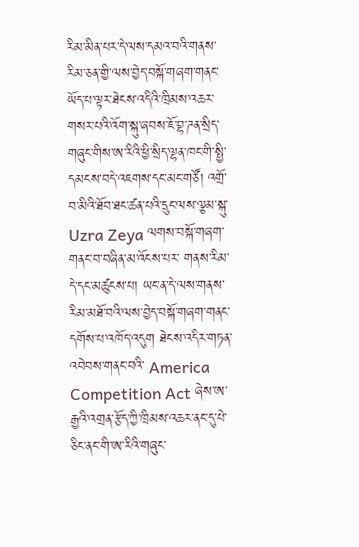རིམ་མིན་པར་དེ་ལས་དམའ་བའི་གནས་རིམ་ཅན་གྱི་ལས་བྱེད་བསྐོ་གཞག་གནང་ཡོད་པ་ལྟར་ཐེངས་འདིའི་ཁྲིམས་འཆར་གསར་པའི་འོག་སྐུ་ཞབས་ཇོ་བྷ་ཌན་སྲིད་གཞུང་གིས་ཨ་རིའི་ཕྱི་སྲིད་ལྷན་ཁང་གི་སྤྱི་དམངས་བདེ་འཇགས་དང་མང་གཙོ། འགྲོ་བ་མིའི་ཐོབ་ཐང་ཚན་པའི་དྲུང་ལས་ལྕམ་སྐུ་ Uzra Zeya ལགས་བསྐོ་གཞག་གནང་བ་བཞིན་མ་འོངས་པར་ གནས་རིམ་དེ་དང་མཚུངས་པ། ཡང་ན་དེ་ལས་གནས་རིམ་མཐོ་བའི་ལས་བྱེད་བསྐོ་གཞག་གནང་དགོས་པ་འཁོད་འདུག ཐེངས་འདིར་གཏན་འབེབས་གནང་བའི་ America Competition Act ཞེས་ཨ་རྒྱའི་འགྲན་རྩོད་ཀྱི་ཁྲིམས་འཆར་ནང་དུ་པེ་ཅིང་ནང་གི་ཨ་རིའི་གཞུང་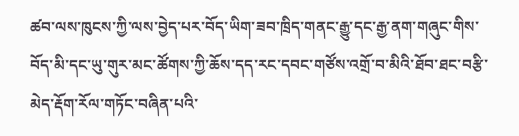ཚབ་ལས་ཁུངས་ཀྱི་ལས་བྱེད་པར་བོད་ཡིག་ཟབ་ཁྲིད་གནང་རྒྱུ་དང་རྒྱ་ནག་གཞུང་གིས་བོད་མི་དང་ཡུ་གུར་མང་ཚོགས་ཀྱི་ཆོས་དད་རང་དབང་གཙོས་འགྲོ་བ་མིའི་ཐོབ་ཐང་བརྩི་མེད་རྡོག་རོལ་གཏོང་བཞིན་པའི་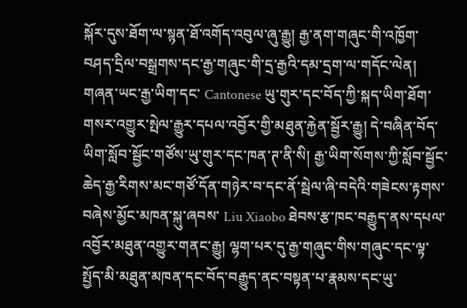སྐོར་དུས་ཐོག་ལ་སྙན་ཐོ་འགོད་འབུལ་ཞུ་རྒྱུ། རྒྱ་ནག་གཞུང་གི་འཁྱོག་བཤད་དྲིལ་བསྒྲགས་དང་རྒྱ་གཞུང་གི་དྲ་རྒྱའི་དམ་དྲག་ལ་གདོང་ལེན། གཞན་ཡང་རྒྱ་ཡིག་དང་ Cantonese ཡུ་གུར་དང་བོད་ཀྱི་སྐད་ཡིག་ཐོག་གསར་འགྱུར་སྤེལ་རྒྱུར་དཔལ་འབྱོར་གྱི་མཐུན་རྐྱེན་སྦྱོར་རྒྱུ། དེ་བཞིན་བོད་ཡིག་སློབ་སྦྱོང་གཙོས་ཡུ་གུར་དང་ཁན་ཊ་ནི་སི། རྒྱ་ཡིག་སོགས་ཀྱི་སློབ་སྦྱོང་ཆེད་རྒྱ་རིགས་མང་གཙོ་དོན་གཉེར་བ་དང་ནོ་སྦེལ་ཞི་བདེའི་གཟེངས་རྟགས་བཞེས་མྱོང་མཁན་སྐུ་ཞབས་ Liu Xiaobo ཐེབས་རྩ་ཁང་བརྒྱུད་ནས་དཔལ་འབྱོར་མཐུན་འགྱུར་གནང་རྒྱུ། ལྷག་པར་དུ་རྒྱ་གཞུང་གིས་གཞུང་དང་ལྟ་སྤྱོད་མི་མཐུན་མཁན་དང་བོད་བརྒྱུད་ནང་བསྟན་པ་རྣམས་དང་ཡུ་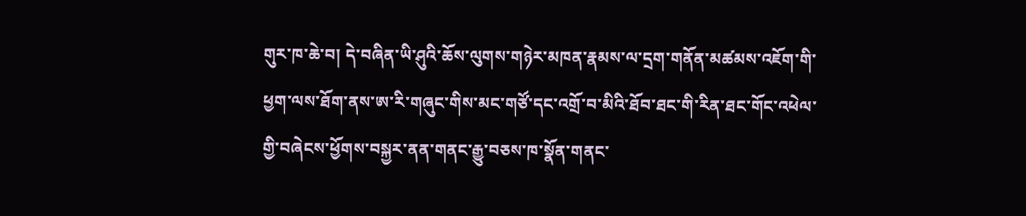གུར་ཁ་ཆེ་བ། དེ་བཞིན་ཡི་ཤུའི་ཆོས་ལུགས་གཉེར་མཁན་རྣམས་ལ་དྲག་གནོན་མཚམས་འཇོག་གི་ཕྱག་ལས་ཐོག་ནས་ཨ་རི་གཞུང་གིས་མང་གཙོ་དང་འགྲོ་བ་མིའི་ཐོབ་ཐང་གི་རིན་ཐང་གོང་འཕེལ་གྱི་བཞེངས་ཕྱོགས་བསྐྱར་ནན་གནང་རྒྱུ་བཅས་ཁ་སྣོན་གནང་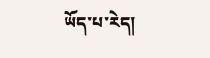ཡོད་པ་རེད།